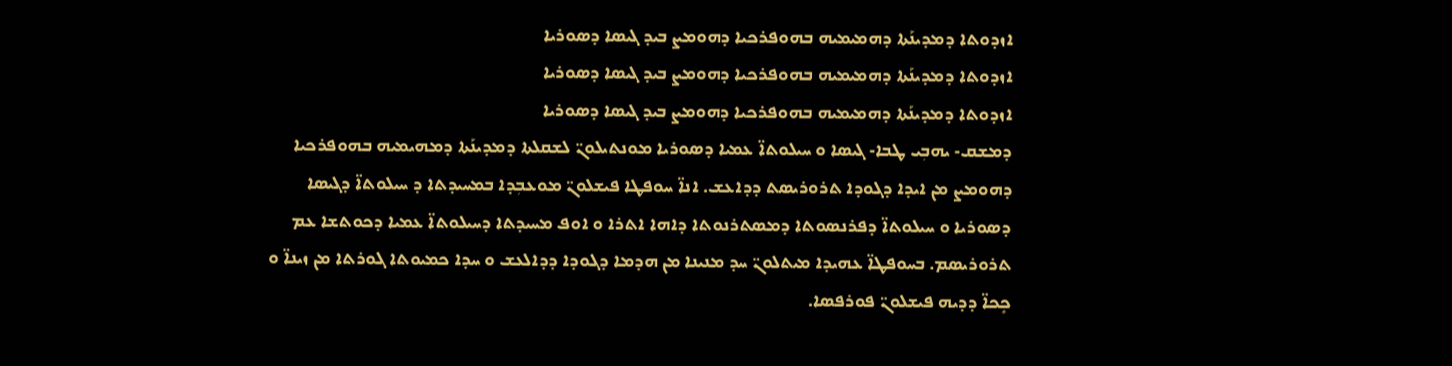ܐܙܕܘܬܐ ܕܡܕܝܢܰܬܐ ܕܗܡܝܡܝܗ ܒܗܘܦܪܟܝܐ ܕܗܘܡܨ ܒܝܕ ܓܝܣܐ ܕܣܘܪܝܐ
ܐܙܕܘܬܐ ܕܡܕܝܢܰܬܐ ܕܗܡܝܡܝܗ ܒܗܘܦܪܟܝܐ ܕܗܘܡܨ ܒܝܕ ܓܝܣܐ ܕܣܘܪܝܐ
ܐܙܕܘܬܐ ܕܡܕܝܢܰܬܐ ܕܗܡܝܡܝܗ ܒܗܘܦܪܟܝܐ ܕܗܘܡܨ ܒܝܕ ܓܝܣܐ ܕܣܘܪܝܐ
ܕܡܫܩ- ܝܗܒܼܝ ܛܒܐ- ܓܝܣܐ ܘ ܚܝܠܘܬܐ̈ ܥܡܝܐ ܕܣܘܪܝܐ ܡܘܢܬܝܠܘܢ̈ ܠܫܩܠܬܐ ܕܡܕܝܢܰܬܐ ܕܡܗܝܡܝܗ ܒܗܘܦܪܟܝܐ ܕܗܘܡܨ ܡܢ ܐܝܕܐ ܕܓܘܕܐ ܬܪܘܪܝܣܬ ܕܕܐܥܫ. ܐܢܐ̈ ܚܘܦܛܐ ܦܝܫܠܘܢ̈ ܡܘܥܒܼܕܐ ܒܡܚܝܕܬܐ ܕ ܚܝܠܘܬܐ̈ ܕܓܝܣܐ ܕܣܘܪܝܐ ܘ ܚܝܠܘܬܐ̈ ܕܦܪܢܣܘܬܐ ܕܡܣܬܪܢܘܬܐ ܕܐܗܐ ܐܬܪܐ ܘ ܐܘܦ ܡܚܝܕܬܐ ܕܚܝܠܘܬܐ̈ ܥܡܝܐ ܕܟܘܬܫܐ ܥܡ ܬܪܘܪܝܣܡ. ܒܚܘܦܛܐ̈ ܥܗܝܕܐ ܡܝܬܠܘܢ̈ ܚܕ ܡܢܝܢܐ ܡܢ ܗܕܡܐ ܕܓܘܕܐ ܕܕܐܠܥܫ ܘ ܚܕܐ ܟܡܝܘܬܐ ܓܘܪܬܐ ܡܢ ܙܝܢܐ̈ ܘ ܟܻܟܐ̈ ܕܕܝܗ ܦܝܫܠܘܢ̈ ܦܘܪܦܣܐ.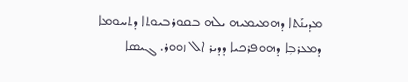ܡܕܝܢܰܬܐ ܕܗܡܝܡܝܗ ܝܠܗ ܒܩܘܪܒܝܘܬܐ ܕܬܚܘܡܐ ܕܡܥܪܒܼܐ ܕܗܘܦܪܟܝܐ ܕܕܝܪ ܐܠ ܙܘܘܪ. ܓܝܣܐ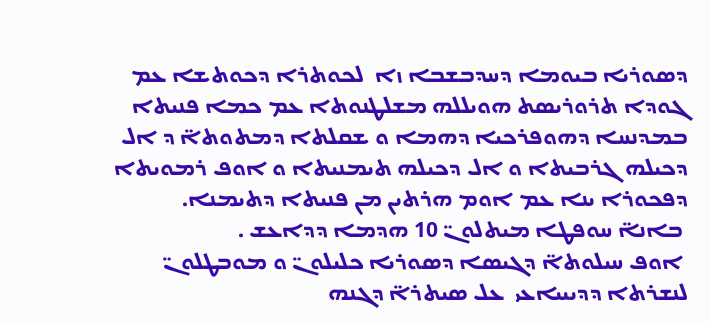ܕܣܘܪܝܐ ܒܝܘܡܐ ܕܚܕܒܫܒܐ ܙܐ  ܠܟܘܬܪܐ ܕܟܘܬܫܐ ܥܡ ܓܘܕܐ ܬܪܘܪܝܣܬ ܗܘܝܠܠܗ ܡܫܠܛܢܘܬܐ ܥܡ ܟܡܐ ܦܢܝܬܐ ܒܡܕܢܚܐ ܕܗܘܦܪܟܝܐ ܕܗܡܐ ܘ ܫܩܠܬܐ ܕܡܬܘܬܐ̈ ܕ ܐܠ ܕܟܝܠܗ ܓܪܒܝܬܐ ܘ ܐܠ ܕܟܝܠܗ ܬܝܡܢܝܬܐ ܘ ܐܘܦ ܪܡܘܝܬܐ ܕܦܟܘܪܐ ܝܢܐ ܥܡ ܐܘܡ ܗܪܬܝܢ ܡܢ ܦܢܝܬܐ ܕܬܝܡܢܐ.
 ܒܐܢܐ̈ ܚܘܦܛܐ ܡܝܬܠܘܢ̈ 10 ܗܕܡܐ ܕܕܐܥܫ .
 ܐܘܦ ܚܝܠܘܬܐ̈ ܕܓܝܣܐ ܕܣܘܪܝܐ ܟܠܝܠܘܢ̈ ܘ ܡܘܒܛܠܘܢ̈ ܠܢܫܪܬܐ ܕܕܝܝܝܐܥܝ  ܥܠ ܣܝܬܪܐ̈ ܕܓܢܗ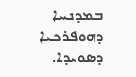ܒܡܕܢܚܐ ܕܗܘܦܪܟܝܐ ܕܣܘܝܕܐ.